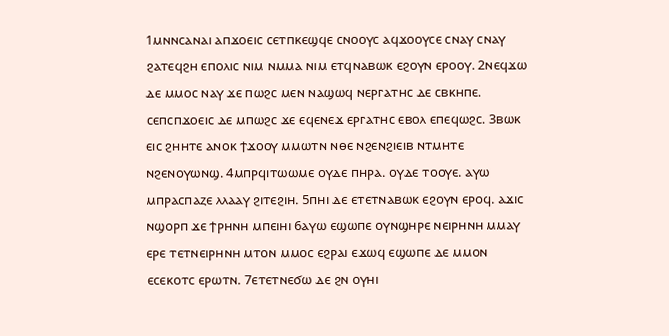1ⲙⲛⲛⲥⲁⲛⲁⲓ ⲁⲡϫⲟⲉⲓⲥ ⲥⲉⲧⲡⲕⲉϣϥⲉ ⲥⲛⲟⲟⲩⲥ ⲁϥϫⲟⲟⲩⲥⲉ ⲥⲛⲁⲩ ⲥⲛⲁⲩ ϩⲁⲧⲉϥϩⲏ ⲉⲡⲟⲗⲓⲥ ⲛⲓⲙ ⲛⲙⲙⲁ ⲛⲓⲙ ⲉⲧϥⲛⲁⲃⲱⲕ ⲉϩⲟⲩⲛ ⲉⲣⲟⲟⲩ. 2ⲛⲉϥϫⲱ ⲇⲉ ⲙⲙⲟⲥ ⲛⲁⲩ ϫⲉ ⲡⲱϩⲥ ⲙⲉⲛ ⲛⲁϣⲱϥ ⲛⲉⲣⲅⲁⲧⲏⲥ ⲇⲉ ⲥⲃⲕⲏⲡⲉ. ⲥⲉⲡⲥⲡϫⲟⲉⲓⲥ ⲇⲉ ⲙⲡⲱϩⲥ ϫⲉ ⲉϥⲉⲛⲉϫ ⲉⲣⲅⲁⲧⲏⲥ ⲉⲃⲟⲗ ⲉⲡⲉϥⲱϩⲥ. 3ⲃⲱⲕ ⲉⲓⲥ ϩⲏⲏⲧⲉ ⲁⲛⲟⲕ ϯϫⲟⲟⲩ ⲙⲙⲱⲧⲛ ⲛⲑⲉ ⲛϩⲉⲛϩⲓⲉⲓⲃ ⲛⲧⲙⲏⲧⲉ ⲛϩⲉⲛⲟⲩⲱⲛϣ. 4ⲙⲡⲣϥⲓⲧⲱⲱⲙⲉ ⲟⲩⲇⲉ ⲡⲏⲣⲁ. ⲟⲩⲇⲉ ⲧⲟⲟⲩⲉ. ⲁⲩⲱ ⲙⲡⲣⲁⲥⲡⲁⲍⲉ ⲗⲗⲁⲁⲩ ϩⲓⲧⲉϩⲓⲏ. 5ⲡⲏⲓ ⲇⲉ ⲉⲧⲉⲧⲛⲁⲃⲱⲕ ⲉϩⲟⲩⲛ ⲉⲣⲟϥ. ⲁϫⲓⲥ ⲛϣⲟⲣⲡ ϫⲉ ϯⲣⲏⲛⲏ ⲙⲡⲉⲓⲏⲓ 6ⲁⲩⲱ ⲉϣⲱⲡⲉ ⲟⲩⲛϣⲏⲣⲉ ⲛⲉⲓⲣⲏⲛⲏ ⲙⲙⲁⲩ ⲉⲣⲉ ⲧⲉⲧⲛⲉⲓⲣⲏⲛⲏ ⲙⲧⲟⲛ ⲙⲙⲟⲥ ⲉϩⲣⲁⲓ ⲉϫⲱϥ ⲉϣⲱⲡⲉ ⲇⲉ ⲙⲙⲟⲛ ⲉⲥⲉⲕⲟⲧⲥ ⲉⲣⲱⲧⲛ. 7ⲉⲧⲉⲧⲛⲉϭⲱ ⲇⲉ ϩⲛ ⲟⲩⲏⲓ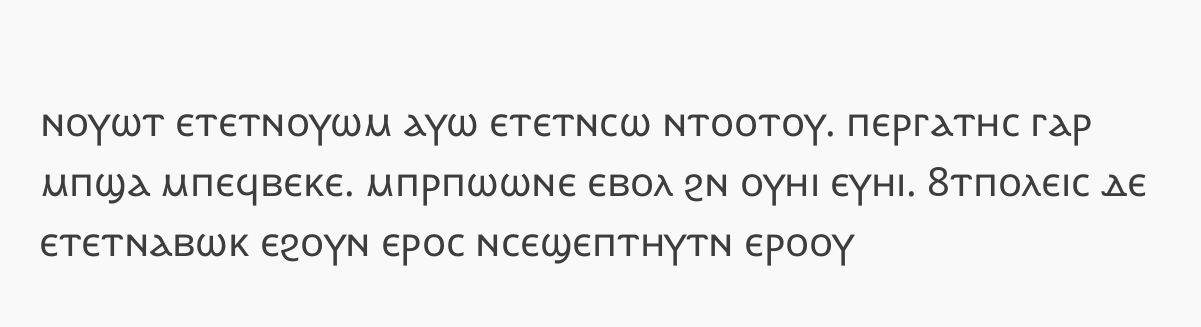ⲛⲟⲩⲱⲧ ⲉⲧⲉⲧⲛⲟⲩⲱⲙ ⲁⲩⲱ ⲉⲧⲉⲧⲛⲥⲱ ⲛⲧⲟⲟⲧⲟⲩ. ⲡⲉⲣⲅⲁⲧⲏⲥ ⲅⲁⲣ ⲙⲡϣⲁ ⲙⲡⲉϥⲃⲉⲕⲉ. ⲙⲡⲣⲡⲱⲱⲛⲉ ⲉⲃⲟⲗ ϩⲛ ⲟⲩⲏⲓ ⲉⲩⲏⲓ. 8ⲧⲡⲟⲗⲉⲓⲥ ⲇⲉ ⲉⲧⲉⲧⲛⲁⲃⲱⲕ ⲉϩⲟⲩⲛ ⲉⲣⲟⲥ ⲛⲥⲉϣⲉⲡⲧⲏⲩⲧⲛ ⲉⲣⲟⲟⲩ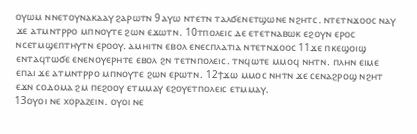ⲟⲩⲱⲙ ⲛⲛⲉⲧⲟⲩⲛⲁⲕⲁⲁⲩ ϩⲁⲣⲱⲧⲛ 9ⲁⲩⲱ ⲛⲧⲉⲧⲛ ⲧⲁⲗϭⲉⲛⲉⲧϣⲱⲛⲉ ⲛϩⲏⲧⲥ. ⲛⲧⲉⲧⲛϫⲟⲟⲥ ⲛⲁⲩ ϫⲉ ⲁⲧⲙⲛⲧⲣⲣⲟ ⲙⲡⲛⲟⲩⲧⲉ ϩⲱⲛ ⲉϫⲱⲧⲛ. 10ⲧⲡⲟⲗⲉⲓⲥ ⲇⲉ ⲉⲧⲉⲧⲛⲁⲃⲱⲕ ⲉϩⲟⲩⲛ ⲉⲣⲟⲥ ⲛⲥⲉⲧⲙϣⲉⲡⲧⲏⲩⲧⲛ ⲉⲣⲟⲟⲩ. ⲁⲙⲏⲓⲧⲛ ⲉⲃⲟⲗ ⲉⲛⲉⲥⲡⲗⲁⲧⲓⲁ ⲛⲧⲉⲧⲛϫⲟⲟⲥ 11ϫⲉ ⲡⲕⲉϣⲟⲓϣ ⲉⲛⲧⲁϥⲧⲱϭⲉ ⲉⲛⲉⲛⲟⲩⲉⲣⲏⲧⲉ ⲉⲃⲟⲗ ϩⲛ ⲧⲉⲧⲛⲡⲟⲗⲉⲓⲥ. ⲧⲛϥⲱⲧⲉ ⲙⲙⲟϥ ⲛⲏⲧⲛ. ⲡⲗⲏⲛ ⲉⲓⲙⲉ ⲉⲡⲁⲓ ϫⲉ ⲁⲧⲙⲛⲧⲣⲣⲟ ⲙⲡⲛⲟⲩⲧⲉ ϩⲱⲛ ⲉⲣⲱⲧⲛ. 12ϯϫⲱ ⲙⲙⲟⲥ ⲛⲏⲧⲛ ϫⲉ ⲥⲉⲛⲁϩⲣⲟϣ ⲛϩⲏⲧ ⲉϫⲛ ⲥⲟⲇⲟⲙⲁ ϩⲙ ⲡⲉϩⲟⲟⲩ ⲉⲧⲙⲙⲁⲩ ⲉϩⲟⲩⲉⲧⲡⲟⲗⲉⲓⲥ ⲉⲧⲙⲙⲁⲩ.
13ⲟⲩⲟⲓ ⲛⲉ ⲭⲟⲣⲁⲍⲉⲓⲛ. ⲟⲩⲟⲓ ⲛⲉ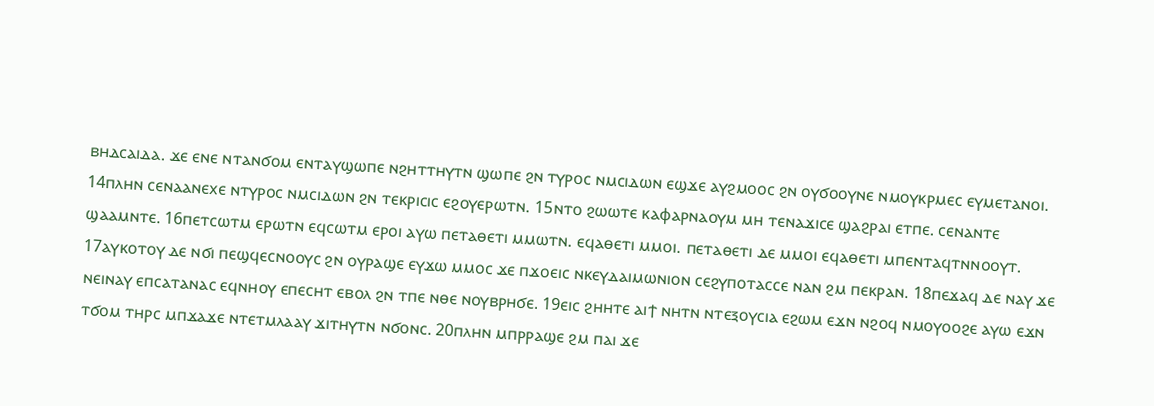ⲃⲏⲇⲥⲁⲓⲇⲁ. ϫⲉ ⲉⲛⲉ ⲛⲧⲁⲛϭⲟⲙ ⲉⲛⲧⲁⲩϣⲱⲡⲉ ⲛϩⲏⲧⲧⲏⲩⲧⲛ ϣⲱⲡⲉ ϩⲛ ⲧⲩⲣⲟⲥ ⲛⲙⲥⲓⲇⲱⲛ ⲉϣϫⲉ ⲁⲩϩⲙⲟⲟⲥ ϩⲛ ⲟⲩϭⲟⲟⲩⲛⲉ ⲛⲙⲟⲩⲕⲣⲙⲉⲥ ⲉⲩⲙⲉⲧⲁⲛⲟⲓ. 14ⲡⲗⲏⲛ ⲥⲉⲛⲁⲁⲛⲉⲭⲉ ⲛⲧⲩⲣⲟⲥ ⲛⲙⲥⲓⲇⲱⲛ ϩⲛ ⲧⲉⲕⲣⲓⲥⲓⲥ ⲉϩⲟⲩⲉⲣⲱⲧⲛ. 15ⲛⲧⲟ ϩⲱⲱⲧⲉ ⲕⲁⲫⲁⲣⲛⲁⲟⲩⲙ ⲙⲏ ⲧⲉⲛⲁϫⲓⲥⲉ ϣⲁϩⲣⲁⲓ ⲉⲧⲡⲉ. ⲥⲉⲛⲁⲛⲧⲉ ϣⲁⲁⲙⲛⲧⲉ. 16ⲡⲉⲧⲥⲱⲧⲙ ⲉⲣⲱⲧⲛ ⲉϥⲥⲱⲧⲙ ⲉⲣⲟⲓ ⲁⲩⲱ ⲡⲉⲧⲁⲑⲉⲧⲓ ⲙⲙⲱⲧⲛ. ⲉϥⲁⲑⲉⲧⲓ ⲙⲙⲟⲓ. ⲡⲉⲧⲁⲑⲉⲧⲓ ⲇⲉ ⲙⲙⲟⲓ ⲉϥⲁⲑⲉⲧⲓ ⲙⲡⲉⲛⲧⲁϥⲧⲛⲛⲟⲟⲩⲧ.
17ⲁⲩⲕⲟⲧⲟⲩ ⲇⲉ ⲛϭⲓ ⲡⲉϣϥⲉⲥⲛⲟⲟⲩⲥ ϩⲛ ⲟⲩⲣⲁϣⲉ ⲉⲩϫⲱ ⲙⲙⲟⲥ ϫⲉ ⲡϫⲟⲉⲓⲥ ⲛⲕⲉⲩⲇⲁⲓⲙⲱⲛⲓⲟⲛ ⲥⲉϩⲩⲡⲟⲧⲁⲥⲥⲉ ⲛⲁⲛ ϩⲙ ⲡⲉⲕⲣⲁⲛ. 18ⲡⲉϫⲁϥ ⲇⲉ ⲛⲁⲩ ϫⲉ ⲛⲉⲓⲛⲁⲩ ⲉⲡⲥⲁⲧⲁⲛⲁⲥ ⲉϥⲛⲏⲟⲩ ⲉⲡⲉⲥⲏⲧ ⲉⲃⲟⲗ ϩⲛ ⲧⲡⲉ ⲛⲑⲉ ⲛⲟⲩⲃⲣⲏϭⲉ. 19ⲉⲓⲥ ϩⲏⲏⲧⲉ ⲁⲓϯ ⲛⲏⲧⲛ ⲛⲧⲉⲝⲟⲩⲥⲓⲁ ⲉϩⲱⲙ ⲉϫⲛ ⲛϩⲟϥ ⲛⲙⲟⲩⲟⲟϩⲉ ⲁⲩⲱ ⲉϫⲛ ⲧϭⲟⲙ ⲧⲏⲣⲥ ⲙⲡϫⲁϫⲉ ⲛⲧⲉⲧⲙⲗⲁⲁⲩ ϫⲓⲧⲏⲩⲧⲛ ⲛϭⲟⲛⲥ. 20ⲡⲗⲏⲛ ⲙⲡⲣⲣⲁϣⲉ ϩⲙ ⲡⲁⲓ ϫⲉ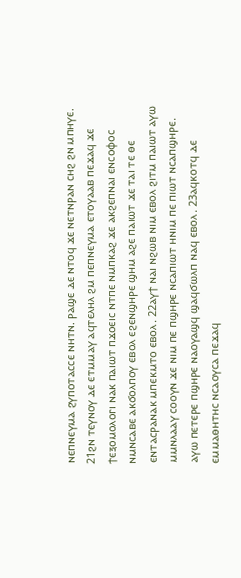ⲛⲉⲡⲛⲉⲩⲙⲁ ϩⲩⲡⲟⲧⲁⲥⲥⲉ ⲛⲏⲧⲛ. ⲣⲁϣⲉ ⲇⲉ ⲛⲧⲟϥ ϫⲉ ⲛⲉⲧⲛⲣⲁⲛ ⲥⲏϩ ϩⲛ ⲙⲡⲏⲩⲉ.
21ϩⲛ ⲧⲉⲩⲛⲟⲩ ⲇⲉ ⲉⲧⲙⲙⲁⲩ ⲁϥⲧⲉⲗⲏⲗ ϩⲙ ⲡⲉⲡⲛⲉⲩⲙⲁ ⲉⲧⲟⲩⲁⲁⲃ ⲡⲉϫⲁϥ ϫⲉ ϯⲉⲝⲟⲙⲟⲗⲟⲅⲓ ⲛⲁⲕ ⲡⲁⲓⲱⲧ ⲡϫⲟⲉⲓⲥ ⲛⲧⲡⲉ ⲛⲙⲡⲕⲁϩ ϫⲉ ⲁⲕϩⲉⲡⲛⲁⲓ ⲉⲛⲥⲟⲫⲟⲥ ⲛⲙⲛⲥⲁⲃⲉ ⲁⲕϭⲟⲗⲡⲟⲩ ⲉⲃⲟⲗ ⲉϩⲉⲛϣⲏⲣⲉ ϣⲏⲙ ⲁϩⲉ ⲡⲁⲓⲱⲧ ϫⲉ ⲧⲁⲓ ⲧⲉ ⲑⲉ ⲉⲛⲧⲁⲥⲣⲁⲛⲁⲕ ⲙⲡⲉⲕⲙⲧⲟ ⲉⲃⲟⲗ. 22ⲁⲩϯ ⲛⲁⲓ ⲛϩⲱⲃ ⲛⲓⲙ ⲉⲃⲟⲗ ϩⲓⲧⲙ ⲡⲁⲓⲱⲧ ⲁⲩⲱ ⲙⲙⲛⲗⲁⲁⲩ ⲥⲟⲟⲩⲛ ϫⲉ ⲛⲓⲙ ⲡⲉ ⲡϣⲏⲣⲉ ⲛⲥⲁⲡⲓⲱⲧ ⲏⲛⲓⲙ ⲡⲉ ⲡⲓⲱⲧ ⲛⲥⲁⲡϣⲏⲣⲉ. ⲁⲩⲱ ⲡⲉⲧⲉⲣⲉ ⲡϣⲏⲣⲉ ⲛⲁⲟⲩⲁϣϥ ϣⲁϥϭⲱⲗⲡ ⲛⲁϥ ⲉⲃⲟⲗ. 23ⲁϥⲕⲟⲧϥ ⲇⲉ ⲉⲙⲙⲁⲑⲏⲧⲏⲥ ⲛⲥⲁⲟⲩⲥⲁ ⲡⲉϫⲁϥ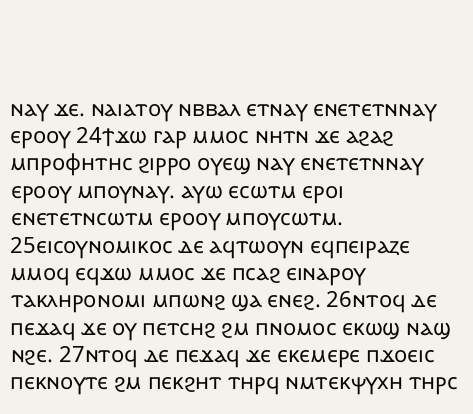ⲛⲁⲩ ϫⲉ. ⲛⲁⲓⲁⲧⲟⲩ ⲛⲃⲃⲁⲗ ⲉⲧⲛⲁⲩ ⲉⲛⲉⲧⲉⲧⲛⲛⲁⲩ ⲉⲣⲟⲟⲩ 24ϯϫⲱ ⲅⲁⲣ ⲙⲙⲟⲥ ⲛⲏⲧⲛ ϫⲉ ⲁϩⲁϩ ⲙⲡⲣⲟⲫⲏⲧⲏⲥ ϩⲓⲣⲣⲟ ⲟⲩⲉϣ ⲛⲁⲩ ⲉⲛⲉⲧⲉⲧⲛⲛⲁⲩ ⲉⲣⲟⲟⲩ ⲙⲡⲟⲩⲛⲁⲩ. ⲁⲩⲱ ⲉⲥⲱⲧⲙ ⲉⲣⲟⲓ ⲉⲛⲉⲧⲉⲧⲛⲥⲱⲧⲙ ⲉⲣⲟⲟⲩ ⲙⲡⲟⲩⲥⲱⲧⲙ.
25ⲉⲓⲥⲟⲩⲛⲟⲙⲓⲕⲟⲥ ⲇⲉ ⲁϥⲧⲱⲟⲩⲛ ⲉϥⲡⲉⲓⲣⲁⲍⲉ ⲙⲙⲟϥ ⲉϥϫⲱ ⲙⲙⲟⲥ ϫⲉ ⲡⲥⲁϩ ⲉⲓⲛⲁⲣⲟⲩ ⲧⲁⲕⲗⲏⲣⲟⲛⲟⲙⲓ ⲙⲡⲱⲛϩ ϣⲁ ⲉⲛⲉϩ. 26ⲛⲧⲟϥ ⲇⲉ ⲡⲉϫⲁϥ ϫⲉ ⲟⲩ ⲡⲉⲧⲥⲏϩ ϩⲙ ⲡⲛⲟⲙⲟⲥ ⲉⲕⲱϣ ⲛⲁϣ ⲛϩⲉ. 27ⲛⲧⲟϥ ⲇⲉ ⲡⲉϫⲁϥ ϫⲉ ⲉⲕⲉⲙⲉⲣⲉ ⲡϫⲟⲉⲓⲥ ⲡⲉⲕⲛⲟⲩⲧⲉ ϩⲙ ⲡⲉⲕϩⲏⲧ ⲧⲏⲣϥ ⲛⲙⲧⲉⲕⲯⲩⲭⲏ ⲧⲏⲣⲥ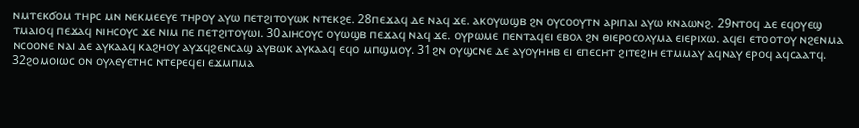ⲛⲙⲧⲉⲕϭⲟⲙ ⲧⲏⲣⲥ ⲙⲛ ⲛⲉⲕⲙⲉⲉⲩⲉ ⲧⲏⲣⲟⲩ ⲁⲩⲱ ⲡⲉⲧϩⲓⲧⲟⲩⲱⲕ ⲛⲧⲉⲕϩⲉ. 28ⲡⲉϫⲁϥ ⲇⲉ ⲛⲁϥ ϫⲉ. ⲁⲕⲟⲩⲱϣⲃ ϩⲛ ⲟⲩⲥⲟⲟⲩⲧⲛ ⲁⲣⲓⲡⲁⲓ ⲁⲩⲱ ⲕⲛⲁⲱⲛϩ. 29ⲛⲧⲟϥ ⲇⲉ ⲉϥⲟⲩⲉϣ ⲧⲙⲁⲓⲟϥ ⲡⲉϫⲁϥ ⲛⲓⲏⲥⲟⲩⲥ ϫⲉ ⲛⲓⲙ ⲡⲉ ⲡⲉⲧϩⲓⲧⲟⲩⲱⲓ. 30ⲁⲓⲏⲥⲟⲩⲥ ⲟⲩⲱϣⲃ ⲡⲉϫⲁϥ ⲛⲁϥ ϫⲉ. ⲟⲩⲣⲱⲙⲉ ⲡⲉⲛⲧⲁϥⲉⲓ ⲉⲃⲟⲗ ϩⲛ ⲑⲓⲉⲣⲟⲥⲟⲗⲩⲙⲁ ⲉⲓⲉⲣⲓⲭⲱ. ⲁϥⲉⲓ ⲉⲧⲟⲟⲧⲟⲩ ⲛϩⲉⲛⲙⲁ ⲛⲥⲟⲟⲛⲉ ⲛⲁⲓ ⲇⲉ ⲁⲩⲕⲁⲁϥ ⲕⲁϩⲏⲟⲩ ⲁⲩϫϥϩⲉⲛⲥⲁϣ ⲁⲩⲃⲱⲕ ⲁⲩⲕⲁⲁϥ ⲉϥⲟ ⲙⲡϣⲙⲟⲩ. 31ϩⲛ ⲟⲩϣⲥⲛⲉ ⲇⲉ ⲁⲩⲟⲩⲏⲏⲃ ⲉⲓ ⲉⲡⲉⲥⲏⲧ ϩⲓⲧⲉϩⲓⲏ ⲉⲧⲙⲙⲁⲩ ⲁϥⲛⲁⲩ ⲉⲣⲟϥ ⲁϥⲥⲁⲁⲧϥ. 32ϩⲟⲙⲟⲓⲱⲥ ⲟⲛ ⲟⲩⲗⲉⲩⲉⲧⲏⲥ ⲛⲧⲉⲣⲉϥⲉⲓ ⲉϫⲙⲡⲙⲁ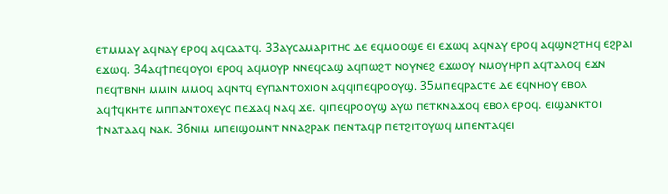ⲉⲧⲙⲙⲁⲩ ⲁϥⲛⲁⲩ ⲉⲣⲟϥ ⲁϥⲥⲁⲁⲧϥ. 33ⲁⲩⲥⲁⲙⲁⲣⲓⲧⲏⲥ ⲇⲉ ⲉϥⲙⲟⲟϣⲉ ⲉⲓ ⲉϫⲱϥ ⲁϥⲛⲁⲩ ⲉⲣⲟϥ ⲁϥϣⲛϩⲧⲏϥ ⲉϩⲣⲁⲓ ⲉϫⲱϥ. 34ⲁϥϯⲡⲉϥⲟⲩⲟⲓ ⲉⲣⲟϥ ⲁϥⲙⲟⲩⲣ ⲛⲛⲉϥⲥⲁϣ ⲁϥⲡⲱϩⲧ ⲛⲟⲩⲛⲉϩ ⲉϫⲱⲟⲩ ⲛⲙⲟⲩⲏⲣⲡ ⲁϥⲧⲁⲗⲟϥ ⲉϫⲛ ⲡⲉϥⲧⲃⲛⲏ ⲙⲙⲓⲛ ⲙⲙⲟϥ ⲁϥⲛⲧϥ ⲉⲩⲡⲁⲛⲧⲟⲭⲓⲟⲛ ⲁϥϥⲓⲡⲉϥⲣⲟⲟⲩϣ. 35ⲙⲡⲉϥⲣⲁⲥⲧⲉ ⲇⲉ ⲉϥⲛⲏⲟⲩ ⲉⲃⲟⲗ ⲁϥϯϥⲕⲏⲧⲉ ⲙⲡⲡⲁⲛⲧⲟⲭⲉⲩⲥ ⲡⲉϫⲁϥ ⲛⲁϥ ϫⲉ. ϥⲓⲡⲉϥⲣⲟⲟⲩϣ ⲁⲩⲱ ⲡⲉⲧⲕⲛⲁϫⲟϥ ⲉⲃⲟⲗ ⲉⲣⲟϥ. ⲉⲓϣⲁⲛⲕⲧⲟⲓ ϯⲛⲁⲧⲁⲁϥ ⲛⲁⲕ. 36ⲛⲓⲙ ⲙⲡⲉⲓϣⲟⲙⲛⲧ ⲛⲛⲁϩⲣⲁⲕ ⲡⲉⲛⲧⲁϥⲣ ⲡⲉⲧϩⲓⲧⲟⲩⲱϥ ⲙⲡⲉⲛⲧⲁϥⲉⲓ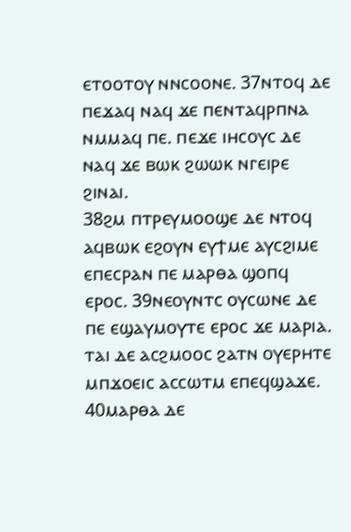ⲉⲧⲟⲟⲧⲟⲩ ⲛⲛⲥⲟⲟⲛⲉ. 37ⲛⲧⲟϥ ⲇⲉ ⲡⲉϫⲁϥ ⲛⲁϥ ϫⲉ ⲡⲉⲛⲧⲁϥⲣⲡⲛⲁ ⲛⲙⲙⲁϥ ⲡⲉ. ⲡⲉϫⲉ ⲓⲏⲥⲟⲩⲥ ⲇⲉ ⲛⲁϥ ϫⲉ ⲃⲱⲕ ϩⲱⲱⲕ ⲛⲅⲉⲓⲣⲉ ϩⲓⲛⲁⲓ.
38ϩⲙ ⲡⲧⲣⲉⲩⲙⲟⲟϣⲉ ⲇⲉ ⲛⲧⲟϥ ⲁϥⲃⲱⲕ ⲉϩⲟⲩⲛ ⲉⲩϯⲙⲉ ⲁⲩⲥϩⲓⲙⲉ ⲉⲡⲉⲥⲣⲁⲛ ⲡⲉ ⲙⲁⲣⲑⲁ ϣⲟⲡϥ ⲉⲣⲟⲥ. 39ⲛⲉⲟⲩⲛⲧⲥ ⲟⲩⲥⲱⲛⲉ ⲇⲉ ⲡⲉ ⲉϣⲁⲩⲙⲟⲩⲧⲉ ⲉⲣⲟⲥ ϫⲉ ⲙⲁⲣⲓⲁ. ⲧⲁⲓ ⲇⲉ ⲁⲥϩⲙⲟⲟⲥ ϩⲁⲧⲛ ⲟⲩⲉⲣⲏⲧⲉ ⲙⲡϫⲟⲉⲓⲥ ⲁⲥⲥⲱⲧⲙ ⲉⲡⲉϥϣⲁϫⲉ. 40ⲙⲁⲣⲑⲁ ⲇⲉ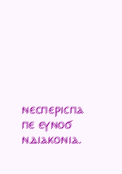ⲛⲉⲥⲡⲉⲣⲓⲥⲡⲁ ⲡⲉ ⲉⲩⲛⲟϭ ⲛⲇⲓⲁⲕⲟⲛⲓⲁ.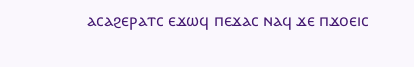ⲁⲥⲁϩⲉⲣⲁⲧⲥ ⲉϫⲱϥ ⲡⲉϫⲁⲥ ⲛⲁϥ ϫⲉ ⲡϫⲟⲉⲓⲥ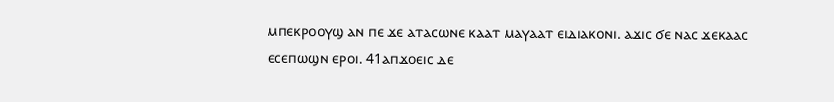ⲙⲡⲉⲕⲣⲟⲟⲩϣ ⲁⲛ ⲡⲉ ϫⲉ ⲁⲧⲁⲥⲱⲛⲉ ⲕⲁⲁⲧ ⲙⲁⲩⲁⲁⲧ ⲉⲓⲇⲓⲁⲕⲟⲛⲓ. ⲁϫⲓⲥ ϭⲉ ⲛⲁⲥ ϫⲉⲕⲁⲁⲥ ⲉⲥⲉⲡⲱϣⲛ ⲉⲣⲟⲓ. 41ⲁⲡϫⲟⲉⲓⲥ ⲇⲉ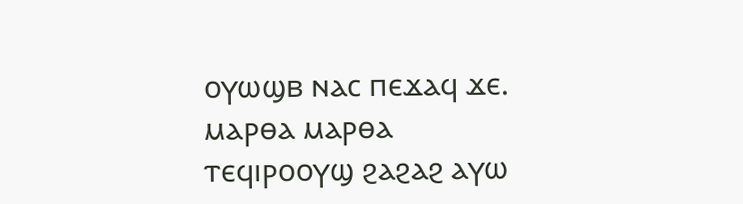ⲟⲩⲱϣⲃ ⲛⲁⲥ ⲡⲉϫⲁϥ ϫⲉ. ⲙⲁⲣⲑⲁ ⲙⲁⲣⲑⲁ ⲧⲉϥⲓⲣⲟⲟⲩϣ ϩⲁϩⲁϩ ⲁⲩⲱ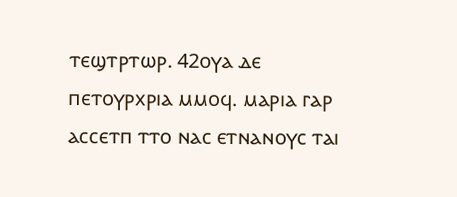ⲧⲉϣⲧⲣⲧⲱⲣ. 42ⲟⲩⲁ ⲇⲉ ⲡⲉⲧⲟⲩⲣⲭⲣⲓⲁ ⲙⲙⲟϥ. ⲙⲁⲣⲓⲁ ⲅⲁⲣ ⲁⲥⲥⲉⲧⲡ ⲧⲧⲟ ⲛⲁⲥ ⲉⲧⲛⲁⲛⲟⲩⲥ ⲧⲁⲓ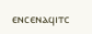ⲉⲛⲥⲉⲛⲁϥⲓⲧⲥ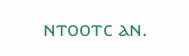ⲛⲧⲟⲟⲧⲥ ⲁⲛ.